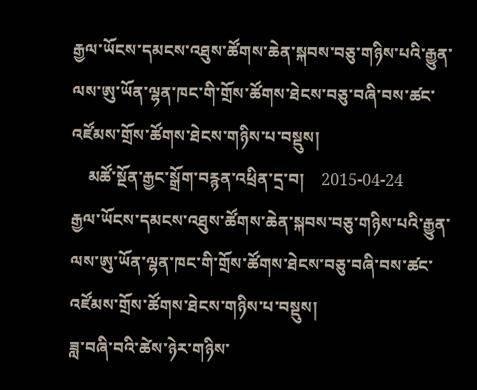རྒྱལ་ཡོངས་དམངས་འཐུས་ཚོགས་ཆེན་སྐབས་བཅུ་གཉིས་པའི་རྒྱུན་ལས་ཨུ་ཡོན་ལྷན་ཁང་གི་གྲོས་ཚོགས་ཐེངས་བཅུ་བཞི་བས་ཚང་འཛོམས་གྲོས་ཚོགས་ཐེངས་གཉིས་པ་བསྡུས།
    མཚོ་སྔོན་རྒྱང་སྒྲོག་བརྙན་འཕྲིན་དྲ་བ།    2015-04-24
རྒྱལ་ཡོངས་དམངས་འཐུས་ཚོགས་ཆེན་སྐབས་བཅུ་གཉིས་པའི་རྒྱུན་ལས་ཨུ་ཡོན་ལྷན་ཁང་གི་གྲོས་ཚོགས་ཐེངས་བཅུ་བཞི་བས་ཚང་འཛོམས་གྲོས་ཚོགས་ཐེངས་གཉིས་པ་བསྡུས།
ཟླ་བཞི་བའི་ཚེས་ཉེར་གཉིས་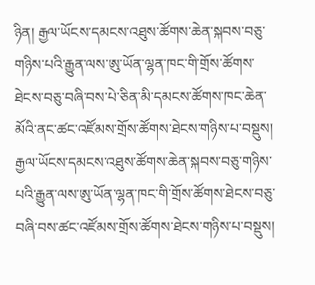ཉིན། རྒྱལ་ཡོངས་དམངས་འཐུས་ཚོགས་ཆེན་སྐབས་བཅུ་གཉིས་པའི་རྒྱུན་ལས་ཨུ་ཡོན་ལྷན་ཁང་གི་གྲོས་ཚོགས་ཐེངས་བཅུ་བཞི་བས་པེ་ཅིན་མི་དམངས་ཚོགས་ཁང་ཆེན་མོའི་ནང་ཚང་འཛོམས་གྲོས་ཚོགས་ཐེངས་གཉིས་པ་བསྡུས།
རྒྱལ་ཡོངས་དམངས་འཐུས་ཚོགས་ཆེན་སྐབས་བཅུ་གཉིས་པའི་རྒྱུན་ལས་ཨུ་ཡོན་ལྷན་ཁང་གི་གྲོས་ཚོགས་ཐེངས་བཅུ་བཞི་བས་ཚང་འཛོམས་གྲོས་ཚོགས་ཐེངས་གཉིས་པ་བསྡུས།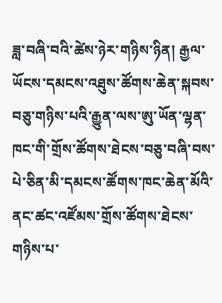ཟླ་བཞི་བའི་ཚེས་ཉེར་གཉིས་ཉིན། རྒྱལ་ཡོངས་དམངས་འཐུས་ཚོགས་ཆེན་སྐབས་བཅུ་གཉིས་པའི་རྒྱུན་ལས་ཨུ་ཡོན་ལྷན་ཁང་གི་གྲོས་ཚོགས་ཐེངས་བཅུ་བཞི་བས་པེ་ཅིན་མི་དམངས་ཚོགས་ཁང་ཆེན་མོའི་ནང་ཚང་འཛོམས་གྲོས་ཚོགས་ཐེངས་གཉིས་པ་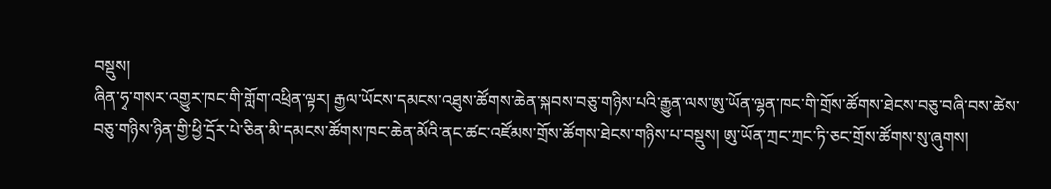བསྡུས།
ཞིན་ཧྭ་གསར་འགྱུར་ཁང་གི་གློག་འཕྲིན་ལྟར། རྒྱལ་ཡོངས་དམངས་འཐུས་ཚོགས་ཆེན་སྐབས་བཅུ་གཉིས་པའི་རྒྱུན་ལས་ཨུ་ཡོན་ལྷན་ཁང་གི་གྲོས་ཚོགས་ཐེངས་བཅུ་བཞི་བས་ཚེས་བཅུ་གཉིས་ཉིན་གྱི་ཕྱི་དྲོར་པེ་ཅིན་མི་དམངས་ཚོགས་ཁང་ཆེན་མོའི་ནང་ཚང་འཛོམས་གྲོས་ཚོགས་ཐེངས་གཉིས་པ་བསྡུས། ཨུ་ཡོན་ཀྲང་ཀྲང་ཏི་ཅང་གྲོས་ཚོགས་སུ་ཞུགས།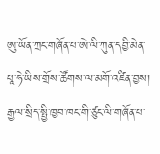ཨུ་ཡོན་ཀྲང་གཞོན་པ་ཨེ་ལི་ཀུན་དབྱི་མེན་པཱ་ཧེ་ཡིས་གྲོས་ཚོགས་ལ་མགོ་འཛིན་བྱས།
རྒྱལ་སྲིད་སྤྱི་ཁྱབ་ཁང་གི་ཙུང་ལི་གཞོན་པ་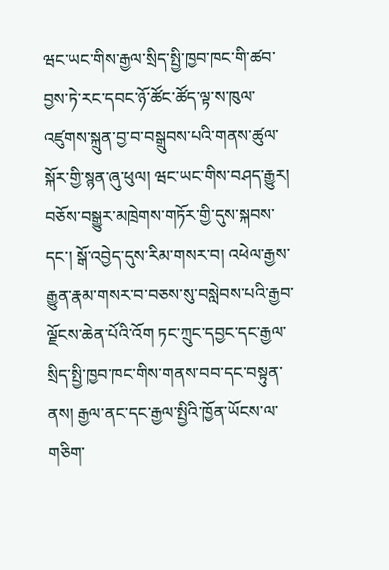ཝང་ཡང་གིས་རྒྱལ་སྲིད་སྤྱི་ཁྱབ་ཁང་གི་ཚབ་བྱས་ཏེ་རང་དབང་ཉོ་ཚོང་ཚོད་ལྟ་ས་ཁུལ་འཛུགས་སྐྲུན་བྱ་བ་བསྒྲུབས་པའི་གནས་ཚུལ་སྐོར་གྱི་སྙན་ཞུ་ཕུལ། ཝང་ཡང་གིས་བཤད་རྒྱུར། བཅོས་བསྒྱུར་མཁྲེགས་གཏོར་གྱི་དུས་སྐབས་དང་། སྒོ་འབྱེད་དུས་རིམ་གསར་བ། འཕེལ་རྒྱས་རྒྱུན་རྣམ་གསར་བ་བཅས་སུ་བསླེབས་པའི་རྒྱབ་ལྗོངས་ཆེན་པོའི་འོག ཏང་ཀྲུང་དབྱང་དང་རྒྱལ་སྲིད་སྤྱི་ཁྱབ་ཁང་གིས་གནས་བབ་དང་བསྟུན་ནས། རྒྱལ་ནང་དང་རྒྱལ་སྤྱིའི་ཁྱོན་ཡོངས་ལ་གཅིག་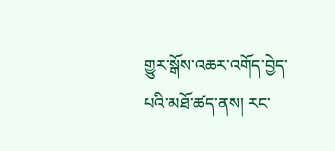གྱུར་སྒོས་འཆར་འགོད་བྱེད་པའི་མཐོ་ཚད་ནས། རང་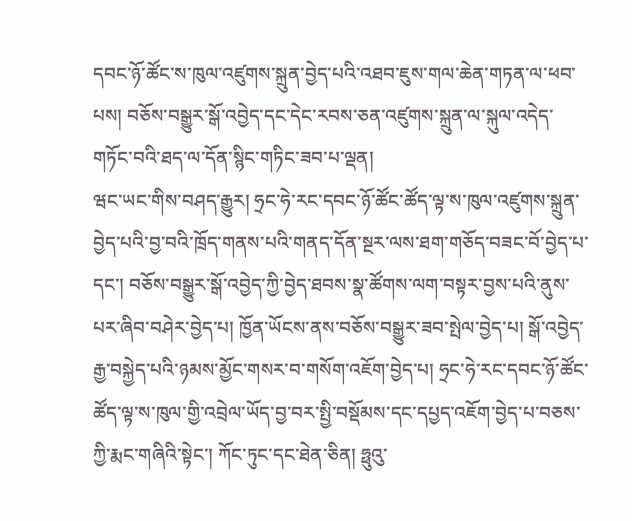དབང་ཉོ་ཚོང་ས་ཁུལ་འཛུགས་སྐྲུན་བྱེད་པའི་འཐབ་ཇུས་གལ་ཆེན་གཏན་ལ་ཕབ་པས། བཅོས་བསྒྱུར་སྒོ་འབྱེད་དང་དེང་རབས་ཅན་འཛུགས་སྐྲུན་ལ་སྐུལ་འདེད་གཏོང་བའི་ཐད་ལ་དོན་སྙིང་གཏིང་ཟབ་པ་ལྡན།
ཝང་ཡང་གིས་བཤད་རྒྱུར། ཧྲང་ཧེ་རང་དབང་ཉོ་ཚོང་ཚོད་ལྟ་ས་ཁུལ་འཛུགས་སྐྲུན་བྱེད་པའི་བྱ་བའི་ཁྲོད་གནས་པའི་གནད་དོན་སྔར་ལས་ཐག་གཅོད་བཟང་བོ་བྱེད་པ་དང་། བཅོས་བསྒྱུར་སྒོ་འབྱེད་ཀྱི་བྱེད་ཐབས་སྣ་ཚོགས་ལག་བསྟར་བྱས་པའི་ནུས་པར་ཞིབ་བཤེར་བྱེད་པ། ཁྱོན་ཡོངས་ནས་བཅོས་བསྒྱུར་ཟབ་སྤེལ་བྱེད་པ། སྒོ་འབྱེད་རྒྱ་བསྐྱེད་པའི་ཉམས་མྱོང་གསར་བ་གསོག་འཇོག་བྱེད་པ། ཧྲང་ཧེ་རང་དབང་ཉོ་ཚོང་ཚོད་ལྟ་ས་ཁུལ་གྱི་འབྲེལ་ཡོད་བྱ་བར་སྤྱི་བསྡོམས་དང་དཔྱད་འཇོག་བྱེད་པ་བཅས་ཀྱི་རྨང་གཞིའི་སྟེང་། ཀོང་ཏུང་དང་ཐེན་ཅིན། ཧྥུའུ་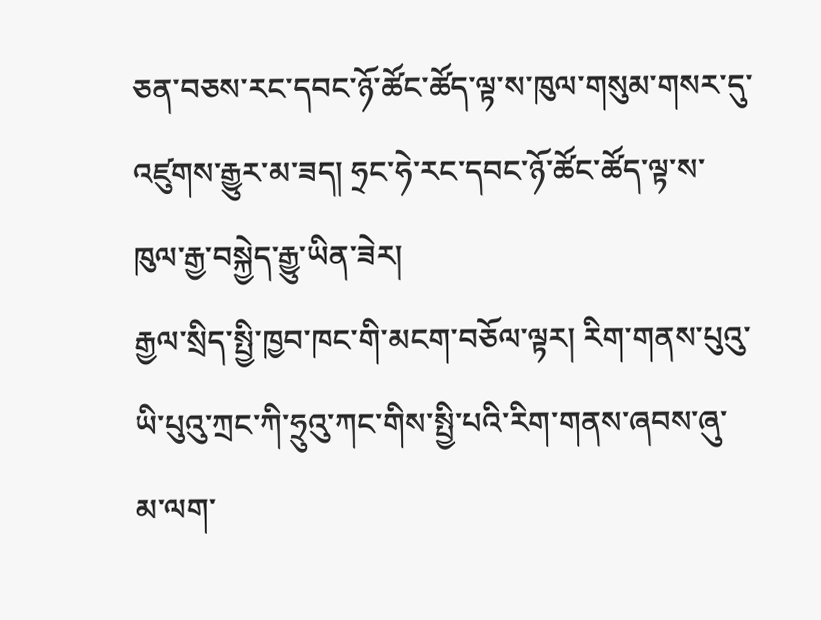ཅན་བཅས་རང་དབང་ཉོ་ཚོང་ཚོད་ལྟ་ས་ཁུལ་གསུམ་གསར་དུ་འཛུགས་རྒྱུར་མ་ཟད། ཧྲང་ཧེ་རང་དབང་ཉོ་ཚོང་ཚོད་ལྟ་ས་ཁུལ་རྒྱ་བསྐྱེད་རྒྱུ་ཡིན་ཟེར།
རྒྱལ་སྲིད་སྤྱི་ཁྱབ་ཁང་གི་མངག་བཅོལ་ལྟར། རིག་གནས་པུའུ་ཡི་པུའུ་ཀྲང་ཀི་ཧྲུའུ་ཀང་གིས་སྤྱི་པའི་རིག་གནས་ཞབས་ཞུ་མ་ལག་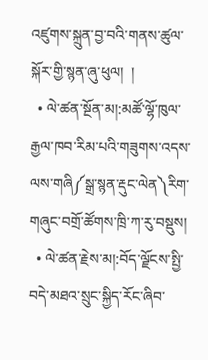འཛུགས་སྐྲུན་བྱ་བའི་གནས་ཚུལ་སྐོར་གྱི་སྙན་ཞུ་ཕུལ།  །
  • ལེ་ཚན་སྔོན་མ།:མཚོ་ལྷོ་ཁུལ་རྒྱལ་ཁབ་རིམ་པའི་གཟུགས་འདས་ལས་གཞི༼སྒྲ་སྙན་རྡུང་ལེན༽རིག་གཞུང་བགྲོ་ཚོགས་ཁྲི་ཀ་རུ་བསྡུས།
  • ལེ་ཚན་རྗེས་མ།:བོད་ལྗོངས་སྤྱི་བདེ་མཐའ་སྲུང་སྐྱིད་རོང་ཞིབ་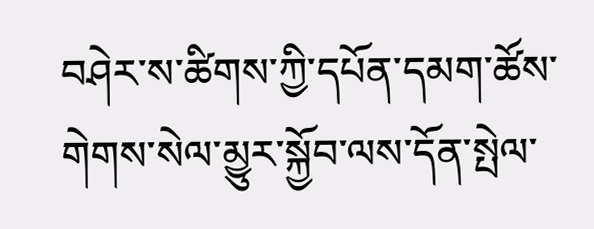བཤེར་ས་ཚིགས་ཀྱི་དཔོན་དམག་ཚོས་གེགས་སེལ་མྱུར་སྐྱོབ་ལས་དོན་སྤེལ་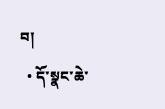བ།
  • དོ་སྣང་ཆེ་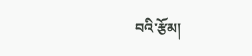བའི་རྩོམ།